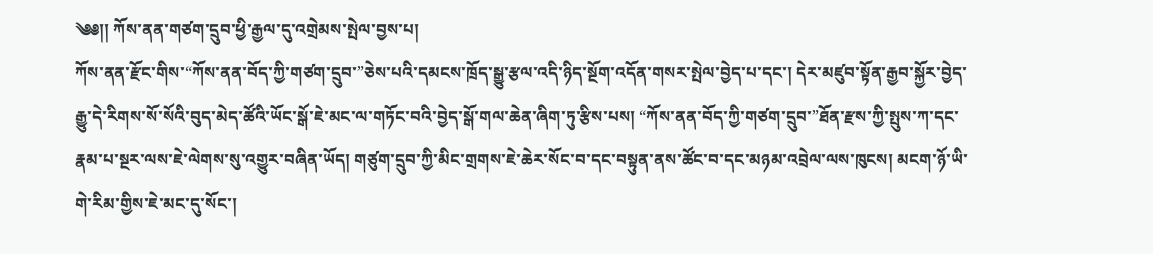༄༅།། ཀོས་ནན་གཙག་དྲུབ་ཕྱི་རྒྱལ་དུ་འགྲེམས་སྤེལ་བྱས་པ།
ཀོས་ནན་རྫོང་གིས་“ཀོས་ནན་བོད་ཀྱི་གཙག་དྲུབ་”ཅེས་པའི་དམངས་ཁྲོད་སྒྱུ་རྩལ་འདི་ཉིད་སྔོག་འདོན་གསར་སྤེལ་བྱེད་པ་དང་། དེར་མཛུབ་སྟོན་རྒྱབ་སྐྱོར་བྱེད་རྒྱུ་དེ་རིགས་སོ་སོའི་བུད་མེད་ཚོའི་ཡོང་སྒོ་ཇེ་མང་ལ་གཏོང་བའི་བྱེད་སྒོ་གལ་ཆེན་ཞིག་ཏུ་རྩིས་པས། “ཀོས་ནན་བོད་ཀྱི་གཙག་དྲུབ་”ཐོན་རྫས་ཀྱི་སྤུས་ཀ་དང་རྣམ་པ་སྔར་ལས་ཇེ་ལེགས་སུ་འགྱུར་བཞིན་ཡོད། གཙུག་དྲུབ་ཀྱི་མིང་གྲགས་ཇེ་ཆེར་སོང་བ་དང་བསྟུན་ནས་ཚོང་བ་དང་མཉམ་འབྲེལ་ལས་ཁུངས། མངག་ཉོ་ཡི་གེ་རིམ་གྱིས་ཇེ་མང་དུ་སོང་།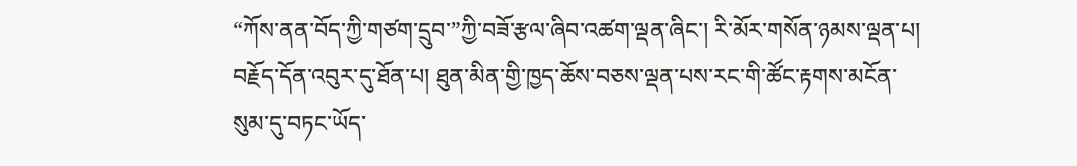“ཀོས་ནན་བོད་ཀྱི་གཙག་དྲུབ་”ཀྱི་བཟོ་རྩལ་ཞིབ་འཚག་ལྡན་ཞིང་། རི་མོར་གསོན་ཉམས་ལྡན་པ། བརྗོད་དོན་འབུར་དུ་ཐོན་པ། ཐུན་མིན་གྱི་ཁྱད་ཆོས་བཅས་ལྡན་པས་རང་གི་ཚོང་རྟགས་མངོན་སུམ་དུ་བཏང་ཡོད་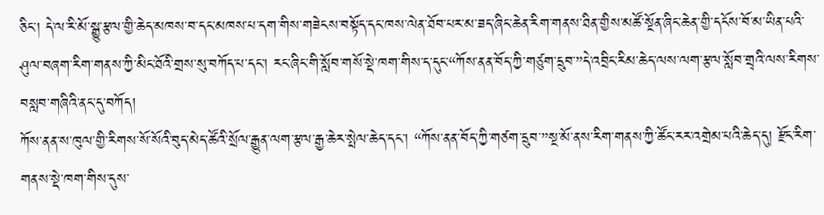ཅིང་། དེ་ལ་རི་མོ་སྒྱུ་རྩལ་གྱི་ཆེད་མཁས་བ་དང་མཁས་པ་དག་གིས་གཟེངས་བསྟོད་དང་ཁས་ལེན་ཐོབ་པར་མ་ཟད་ཞིང་ཆེན་རིག་གནས་ཐིན་གྱིས་མཚོ་སྔོན་ཞིང་ཆེན་གྱི་དངོས་བོ་མ་ཡིན་པའི་ཤུལ་བཞག་རིག་གནས་ཀྱི་མིང་ཐོའི་གྲས་སུ་བཀོད་པ་དང་། རང་ཞིང་གི་སློབ་གསོ་སྡེ་ཁག་གིས་ད་དུང་“ཀོས་ནན་བོད་ཀྱི་གཙུག་དྲུབ་”དེ་འབྲིང་རིམ་ཆེད་ལས་ལག་རྩལ་སློབ་གྲྭའི་ལས་རིགས་བསླབ་གཞིའི་ནང་དུ་བཀོད།
ཀོས་ནན་ས་ཁུལ་གྱི་རིགས་སོ་སོའི་བུད་མེད་ཚོའི་སྲོལ་རྒྱུན་ལག་རྩལ་རྒྱ་ཆེར་སྤེལ་ཆེད་དང་། “ཀོས་ནན་བོད་ཀྱི་གཙག་དྲུབ་”སྔ་མོ་ནས་རིག་གནས་ཀྱི་ཚོང་རར་འགྲེམ་པའི་ཆེད་དུ། རྫོང་རིག་གནས་སྡེ་ཁག་གིས་དུས་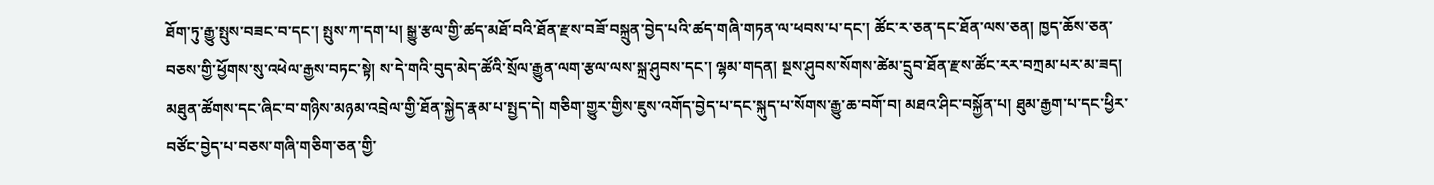ཐོག་ཏུ་རྒྱུ་སྤུས་བཟང་བ་དང་། སྤུས་ཀ་དག་པ། སྒྱུ་རྩལ་གྱི་ཚད་མཐོ་བའི་ཐོན་རྫས་བཟོ་བསྐྲུན་བྱེད་པའི་ཚད་གཞི་གཏན་ལ་ཕབས་པ་དང་། ཚོང་ར་ཅན་དང་ཐོན་ལས་ཅན། ཁྱད་ཆོས་ཅན་བཅས་གྱི་ཕྱོགས་སུ་འཕེལ་རྒྱས་བཏང་སྟེ། ས་དེ་གའི་བུད་མེད་ཚོའི་སྲོལ་རྒྱུན་ལག་རྩལ་ལས་སྐྲ་ཤུབས་དང་། ལྷམ་གདན། སྔས་ཤུབས་སོགས་ཚེམ་དྲུབ་ཐོན་རྫས་ཚོང་རར་བཀྲམ་པར་མ་ཟད། མཐུན་ཚོགས་དང་ཞིང་བ་གཉིས་མཉམ་འབྲེལ་གྱི་ཐོན་སྐྱེད་རྣམ་པ་སྤྱད་དེ། གཅིག་གྱུར་གྱིས་ཇུས་འགོད་བྱེད་པ་དང་སྐུད་པ་སོགས་རྒྱུ་ཆ་བགོ་བ། མཐའ་ཤིང་བསྐྱོན་པ། ཐུམ་རྒྱག་པ་དང་ཕྱིར་བཙོང་བྱེད་པ་བཅས་གཞི་གཅིག་ཅན་གྱི་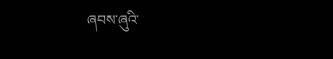ཞབས་ཞུའི་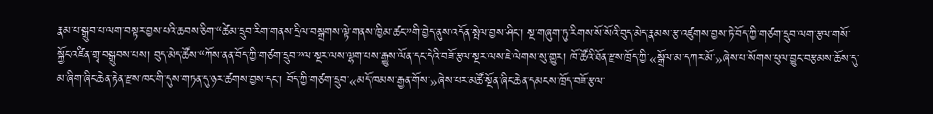རྣམ་པ་སྒྲུབ་པ་ལག་བསྟར་བྱས་པའི་ཆབས་ཅིག་“ཚེམ་དྲུབ་རིག་གནས་དྲིལ་བསྒྲགས་ལྟེ་གནས་ཁྱིམ་ཚང་”གི་བྱེད་ནུས་འདོན་སྤེལ་བྱས་ཤིང་། སྔ་གཞུག་ཏུ་རིགས་སོ་སོའི་བུད་མེད་རྣམས་རྩ་འཛུགས་བྱས་ཏེ་བོད་ཀྱི་གཙག་དྲུབ་ལག་རྩལ་གསོ་སྐྱོང་འཛིན་གྲྭ་བསྒྲུབས་པས། བུད་མེད་ཚོས་“ཀོས་ནན་བོད་ཀྱི་གཙག་དྲུབ་”ལ་སྔར་ལས་ལྷག་པས་རྒྱུས་ལོན་དང་དེའི་བཟོ་རྩལ་སྔར་ལས་ཇེ་ལེགས་སུ་གྱུར། ཁོ་ཚོའི་ཐོན་རྫས་ཁྲོད་ཀྱི་«སྒྲོལ་མ་དཀར་མོ་»ཞེས་པ་སོགས་ཕུལ་བྱུང་བརྩམས་ཆོས་དུ་མ་ཞིག་ཞིང་ཆེན་རྟེན་རྫས་ཁང་གི་དུས་གཏན་དུ་ཉར་ཚགས་བྱས་དང་། བོད་ཀྱི་གཙག་དྲུབ་«མདོ་ཁམས་རྒྱན་གོས་»ཞེས་པར་མཚོ་སྔོན་ཞིང་ཆེན་དམངས་ཁྲོད་བཟོ་རྩལ་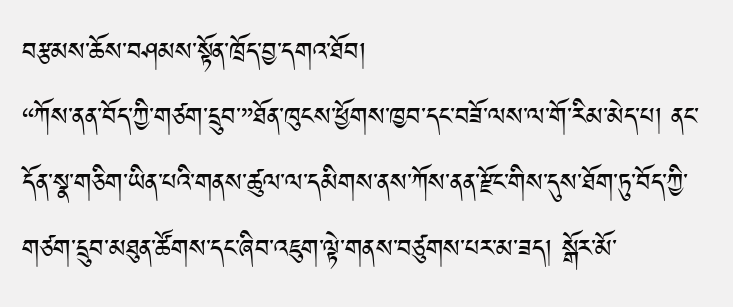བརྩམས་ཆོས་བཤམས་སྟོན་ཁྲོད་བྱ་དགའ་ཐོབ།
“ཀོས་ནན་བོད་ཀྱི་གཙག་དྲུབ་”ཐོན་ཁུངས་ཕྱོགས་ཁྱབ་དང་བཟོ་ལས་ལ་གོ་རིམ་མེད་པ། ནང་དོན་སྣ་གཅིག་ཡིན་པའི་གནས་ཚུལ་ལ་དམིགས་ནས་ཀོས་ནན་རྫོང་གིས་དུས་ཐོག་ཏུ་བོད་ཀྱི་གཙག་དྲུབ་མཐུན་ཚོགས་དང་ཞིབ་འཇུག་ལྟེ་གནས་བཙུགས་པར་མ་ཟད། སྒོར་མོ་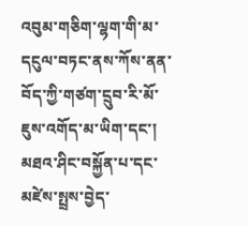འབུམ་གཅིག་ལྷག་གི་མ་དངུལ་བཏང་ནས་ཀོས་ནན་བོད་ཀྱི་གཙག་དྲུབ་རི་མོ་ཇུས་འགོད་མ་ཡིག་དང་། མཐའ་ཤིང་བསྐྱོན་པ་དང་མཛེས་སྤྲས་བྱེད་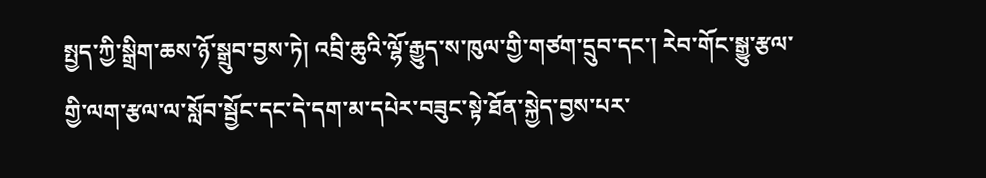སྤྱད་ཀྱི་སྒྲིག་ཆས་ཉོ་སྒྲུབ་བྱས་ཏེ། འབྲི་ཆུའི་ལྷོ་རྒྱུད་ས་ཁུལ་གྱི་གཙག་དྲུབ་དང་། རེབ་གོང་སྒྱུ་རྩལ་གྱི་ལག་རྩལ་ལ་སློབ་སྦྱོང་དང་དེ་དག་མ་དཔེར་བཟུང་སྟེ་ཐོན་སྐྱེད་བྱས་པར་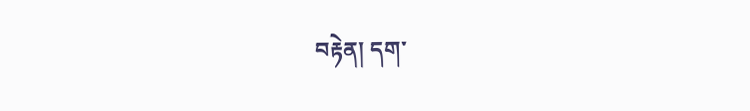བརྟེན། དག་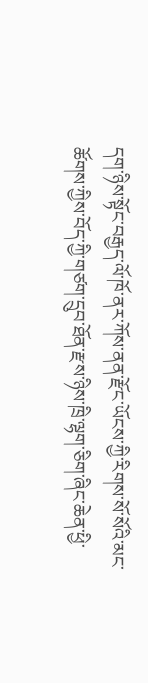དག་ཉིས་སྟོང་བརྒྱད་ལོ་ཁོ་ནར་ཀོས་ནན་རྫོང་ཡོངས་ཀྱི་རིགས་སོ་སོའི་མང་ཚོགས་ཀྱིས་བོད་ཀྱི་གཙག་དྲུབ་ཐོན་རྫས་ཉིས་ཁྲི་ལྷག་ཅིག་ཞིང་ཆེན་ཕྱི་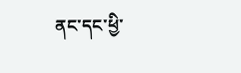ནང་དང་ཕྱི་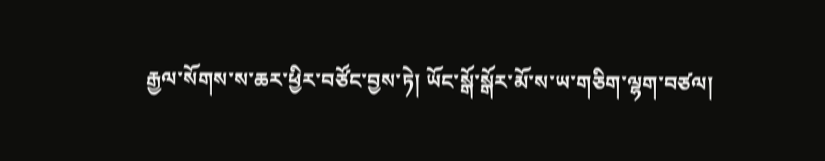རྒྱལ་སོགས་ས་ཆར་ཕྱིར་བཙོང་བྱས་ཏེ། ཡོང་སྒོ་སྒོར་མོ་ས་ཡ་གཅིག་ལྷག་བཙལ།